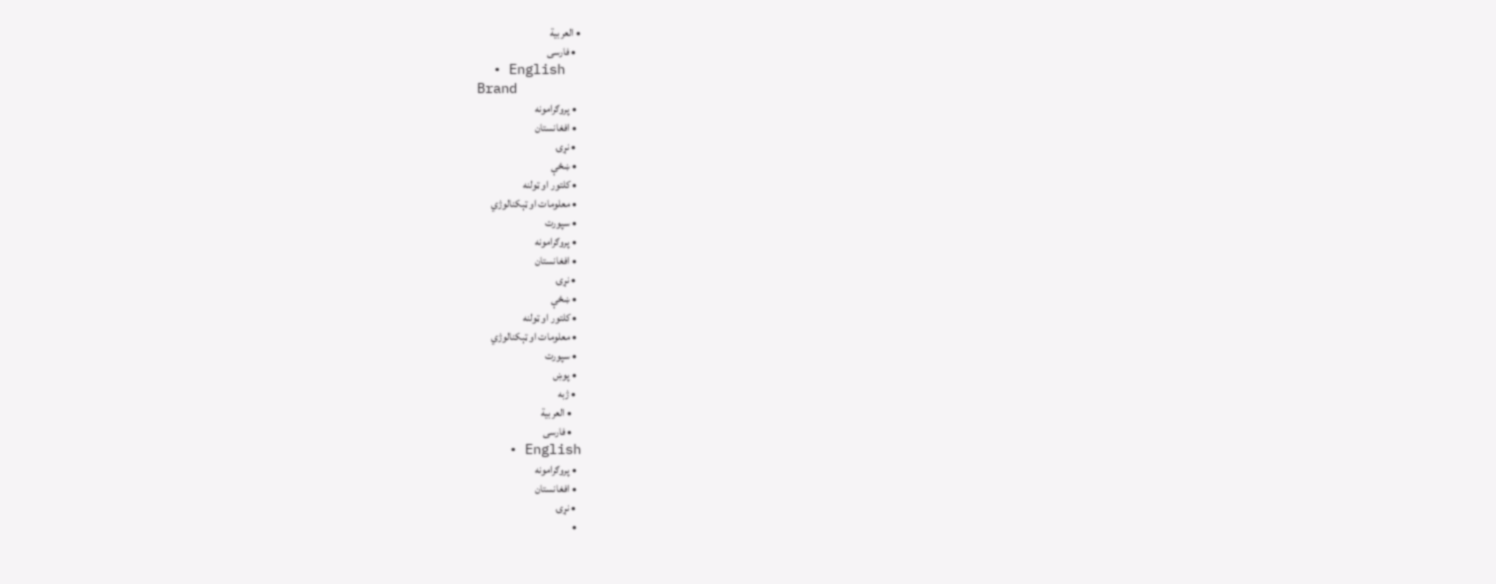• العربية
  • فارسی
  • English
Brand
  • پروګرامونه
  • افغانستان
  • نړۍ
  • ښځې
  • کلتور او ټولنه
  • معلومات او ټېکنالوژي
  • سپورت
  • پروګرامونه
  • افغانستان
  • نړۍ
  • ښځې
  • کلتور او ټولنه
  • معلومات او ټېکنالوژي
  • سپورت
  • پوښ
  • ژبه
    • العربية
    • فارسی
    • English
  • پروګرامونه
  • افغانستان
  • نړۍ
  •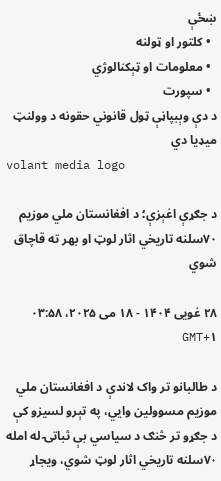ښځې
  • کلتور او ټولنه
  • معلومات او ټېکنالوژي
  • سپورت
د دې وېبپاڼې ټول قانوني حقونه د وولنټ میډیا دي
volant media logo

د جګړې اغېزې؛ د افغانستان ملي موزیم ۷۰‌سلنه تاریخي اثار لوټ او بهر ته قاچاق شوي

۲۸ غویی ۱۴۰۴ - ۱۸ می ۲۰۲۵، ۰۳:۵۸ GMT+۱

د طالبانو تر واک لاندې د افغانستان ملي موزیم مسوولین وايي، په تېرو لسیزو کې د جګړو تر څنګ د سیاسي بې ثباتۍ له امله ۷۰سلنه تاریخي اثار لوټ شوي، ویجاړ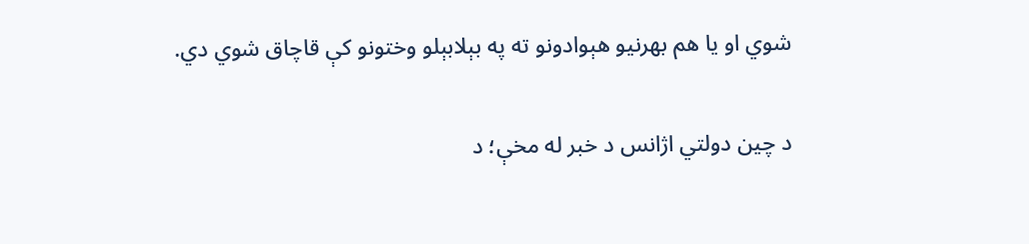شوي او یا هم بهرنیو هېوادونو ته په بېلابېلو وختونو کې قاچاق شوي دي.

د چین دولتي اژانس د خبر له مخې؛ د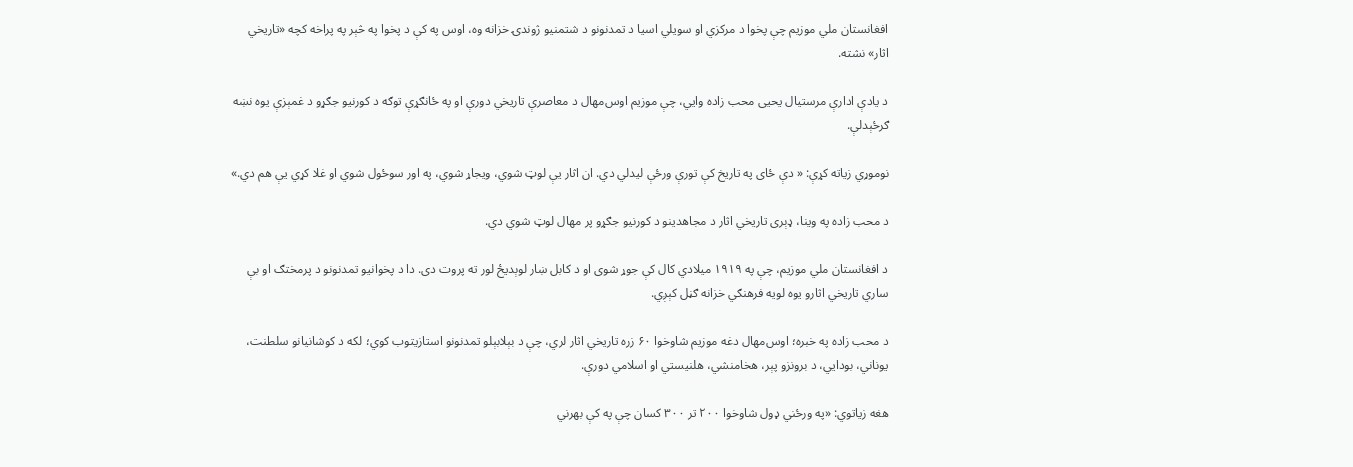افغانستان ملي موزیم چې پخوا د مرکزي او سویلي اسیا د تمدنونو د شتمنیو ژوندۍ خزانه وه، اوس په کې د پخوا په څېر په پراخه کچه «تاریخي اثار» نشته.

د یادې ادارې مرستیال یحیی محب زاده وایي، چې موزیم اوس‌مهال د معاصرې تاریخي دورې او په ځانګړې توګه د کورنیو جګړو د غمېزې یوه نښه ګرځېدلې.

نوموړي زیاته کړې: « دې ځای په تاریخ کې تورې ورځې لیدلي دي. ان اثار یې لوټ شوي، ویجاړ شوي، په اور سوځول شوي او غلا کړي یې هم دي.»

د محب‌ زاده په وینا، ډېری تاریخي اثار د مجاهدینو د کورنیو جګړو پر مهال لوټ شوي دي.

د افغانستان ملي موزیم، چې په ۱۹۱۹ میلادي کال کې جوړ شوی او د کابل ښار لوېدیځ لور ته پروت دی. دا د پخوانیو تمدنونو د پرمختګ او بې ساري تاریخي اثارو یوه لویه فرهنګي خزانه ګڼل کېږي.

د محب زاده په خبره؛ اوس‌مهال دغه موزیم شاوخوا ۶۰ زره تاریخي اثار لري، چې د بېلابېلو تمدنونو استازیتوب کوي؛ لکه د کوشانیانو سلطنت، یوناني، بودایي، د برونزو پېر، هخامنشي، هلنیستي او اسلامي دورې.

هغه زیاتوي: «په ورځني ډول شاوخوا ۲۰۰ تر ۳۰۰ کسان چې په کې بهرني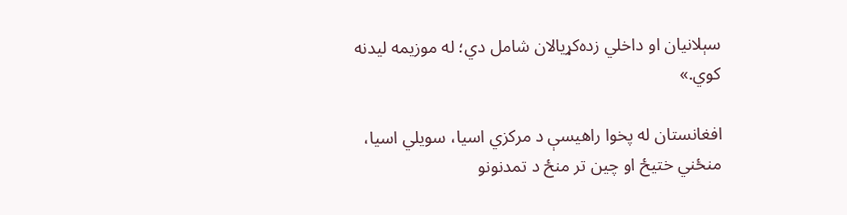سېلانیان او داخلي زده‌کړیالان شامل دي؛ له موزیمه لیدنه کوي.»

افغانستان له پخوا راهیسې د مرکزي اسیا، سویلي اسیا، منځني ختیځ او چین تر منځ د تمدنونو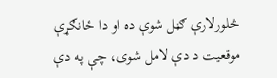څلورلارې ګڼل شوې ده او دا ځانګړې موقعیت د دې لامل شوی، چې په دې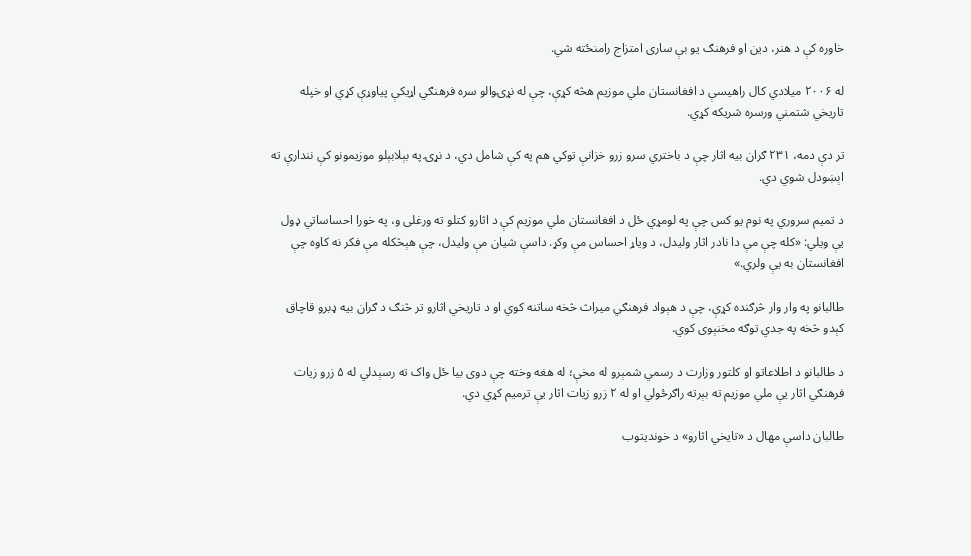خاوره کې د هنر، دین او فرهنګ یو بې ‌ساری امتزاج رامنځته شي.

له ۲۰۰۶ میلادي کال راهیسې د افغانستان ملي موزیم هڅه کړې، چې له نړۍوالو سره فرهنګي اړیکې پیاوړې کړي او خپله تاریخي شتمني ورسره شریکه کړي.

تر دې دمه، ۲۳۱ ګران بیه اثار چې د باختري سرو زرو خزانې توکي هم په کې شامل دي، د نړۍ په بېلابېلو موزیمونو کې نندارې ته اېښودل شوي دي.

د تمیم سروري په نوم یو کس چې په لومړي ځل د افغانستان ملي موزیم کې د اثارو کتلو ته ورغلی و، په خورا احساساتي ډول یې ویلي: «کله چې مې دا نادر اثار ولیدل، د ویاړ احساس مې وکړ. داسې شیان مې ولیدل، چې هېڅکله مې فکر نه کاوه چې افغانستان به یې ولري.»

طالبانو په وار وار څرګنده کړې، چې د هېواد فرهنګي میراث څخه ساتنه کوي او د تاریخي اثارو تر څنګ د ګران بیه ډبرو قاچاق کېدو څخه په جدي توګه مخنېوی کوي.

د طالبانو د اطلاعاتو او کلتور وزارت د رسمي شمېرو له مخې؛ له هغه وخته چې دوی بیا ځل واک ته رسېدلي له ۵ زرو زیات فرهنګي اثار یې ملي موزیم ته بېرته راګرځولي او له ۲ زرو زیات اثار یې ترمیم کړي دي.

طالبان داسې مهال د «تایخي اثارو» د خوندیتوب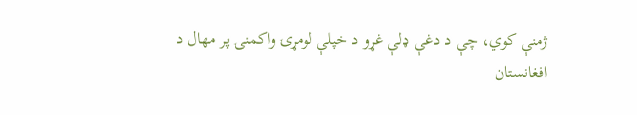ژمنې کوي، چې د دغې ډلې غړو د خپلې لومړۍ واکمنۍ پر مهال د افغانستان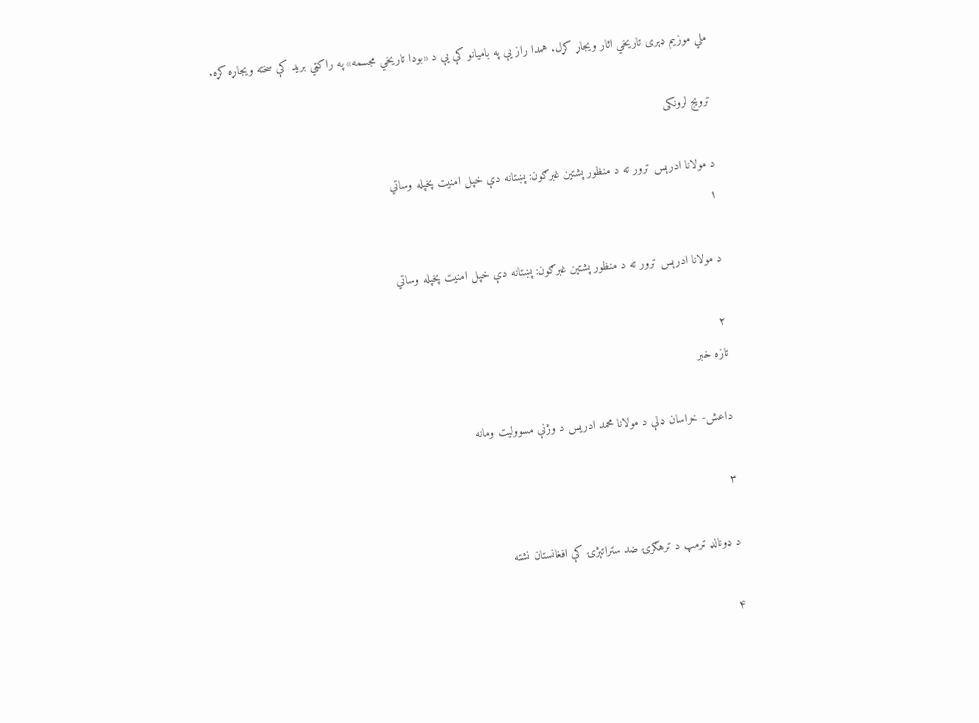ملي موزیم ډېری تاریخي اثار ویجاړ کړل. همدا راز یې په بامیانو کې یې د «بودا تاریخي مجسمه» په راکټي برید کې سخته ویجاړه کړه.

ترویج لرونکی

د مولانا ادرېس ترور ته د منظور پشتین غبرګون: پښتانه دې خپل امنیت پخپله وساتي
۱

د مولانا ادرېس ترور ته د منظور پشتین غبرګون: پښتانه دې خپل امنیت پخپله وساتي

۲
تازه خبر

داعش- خراسان ډلې د مولانا محمد ادریس د وژنې مسوولیت ومانه

۳

د ډونالډ ټرمپ د ترهګرۍ ضد ستراتېژۍ کې افغانستان نشته

۴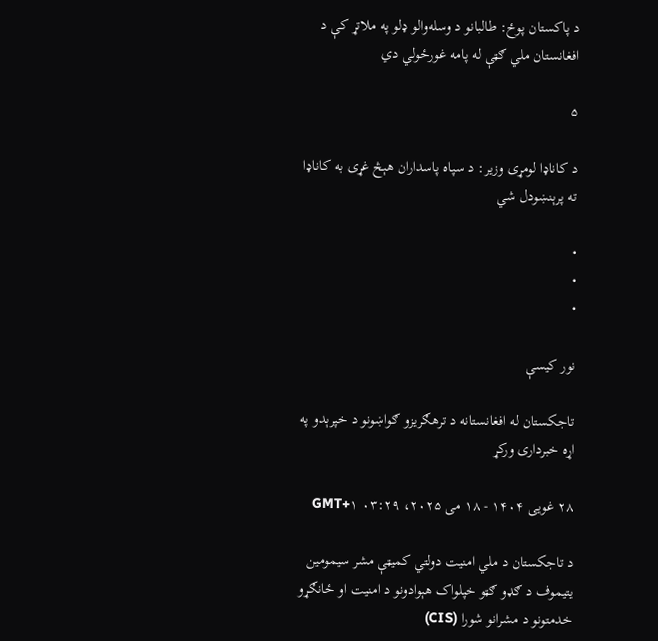د پاکستان پوځ: طالبانو د وسله‌والو ډلو په ملاتړ کې د افغانستان ملي ګټې له پامه غورځولي دي

۵

د کاناډا لومړی وزیر: د سپاه پاسداران هېڅ غړی به کاناډا ته پرېنښودل شي

•
•
•

نور کیسې

تاجکستان له افغانستانه د ترهګریزو ګواښونو د خپرېدو په اړه خبرداری ورکړ

۲۸ غویی ۱۴۰۴ - ۱۸ می ۲۰۲۵، ۰۳:۲۹ GMT+۱

د تاجکستان د ملي امنیت دولتي کمیټې مشر سیمومین یتیموف د ګډو ګټو خپلواک هېوادونو د امنیت او ځانګړو خدمتونو د مشرانو شورا (CIS)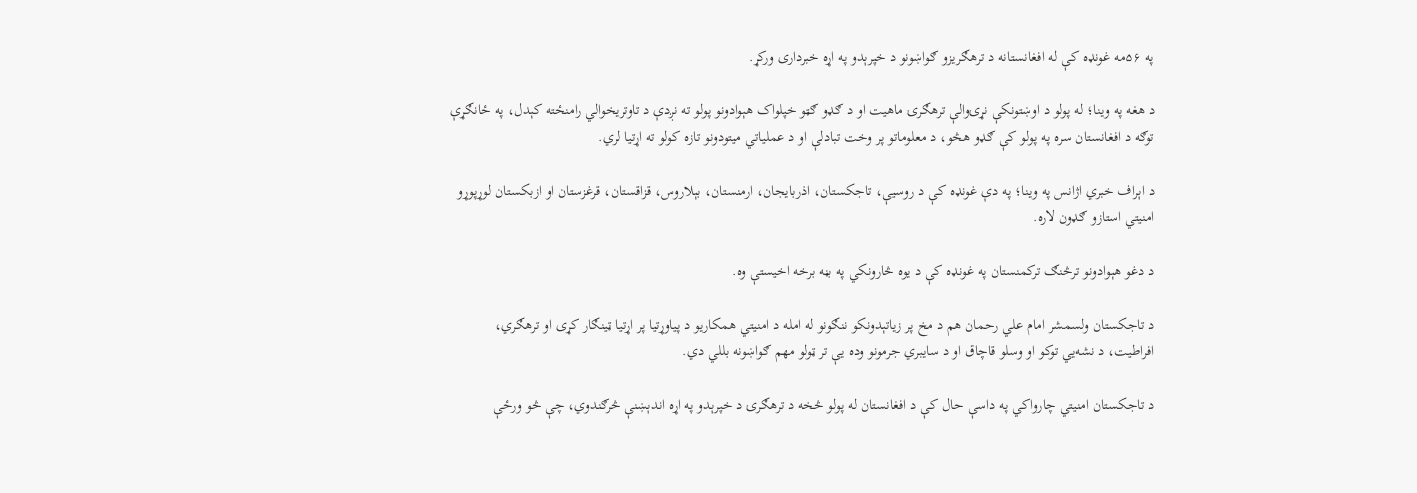په ۵۶مه غونډه کې له افغانستانه د ترهګریزو ګواښونو د خپرېدو په اړه خبرداری ورکړ.

د هغه په وینا؛ له پولو د اوښتونکې نړۍوالې ترهګرۍ ماهیت او د ګډو ګټو خپلواک هېوادونو پولو ته نږدې د تاوتریخوالي رامنځته کېدل، په ځانګړې توګه د افغانستان سره په پولو کې ګډو هڅو، د معلوماتو پر وخت تبادلې او د عملیاتي میتودونو تازه کولو ته اړتیا لري.

د اېراف خبري اژانس په وینا؛ په دې غونډه کې د روسیې، تاجکستان، اذربایجان، ارمنستان، بېلاروس، قزاقستان، قرغزستان او ازبکستان لوړپوړو امنیتي استازو ګډون لاره.

د دغو هېوادونو ترڅنګ ترکمنستان په غونډه کې د یوه څارونکي په بڼه برخه اخیستې وه.

د تاجکستان ولسمشر امام علي رحمان هم د مخ پر زیاتېدونکو ننګونو له امله د امنیتي همکاریو د پیاوړتیا پر اړتیا ټینګار کړی او ترهګري، افراطیت، د نشه‌یي توکو او وسلو قاچاق او د سایبري جرمونو وده یې تر ټولو مهم ګواښونه بللي دي.

د تاجکستان امنیتي چارواکي په داسې حال کې د افغانستان له پولو څخه د ترهګرۍ د خپرېدو په اړه اندېښنې څرګندوي، چې څو ورځې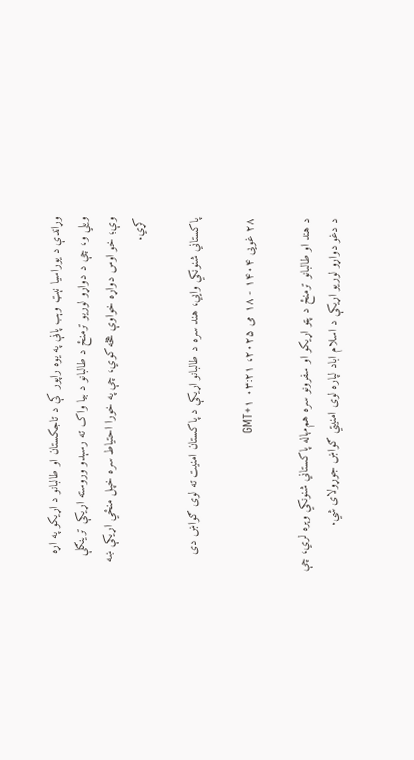وړاندې د یوراسیا نېټ وېب پاڼې په یوه راپور کې د تاجکستان او طالبانو د اړیکو په اړه ویلي و، چې د دواړو لوریو ترمنځ د طالبانو د بیا واک ته رسېدو وروسته اړیکې ترینګلې وې؛ خو اوس دواړه خواوې هڅه کوي، چې په خورا احتیاط سره خپل منځي اړیکې ښه کړي.

پاکستاني شنونکي وایي، هند سره د طالبانو اړیکې د پاکستان امنیت ته لوی ګواښ دی

۲۸ غویی ۱۴۰۴ - ۱۸ می ۲۰۲۵، ۰۳:۲۱ GMT+۱

د هند او طالبانو ترمنځ د پټو اړیکو او سفرونو سره هم‌مهاله پاکستاني شنونکي وېره لري، چې د دغو دواړو لوریو اړیکې د اسلام اباد لپاره لوی امنیتي ګواښ جوړولای شي.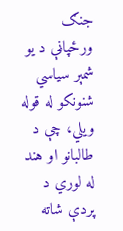جنګ ورځپاڼې د یو شمېر سیاسي شنونکو له قوله ویلي، چې د طالبانو او هند له لوري د پردې شاته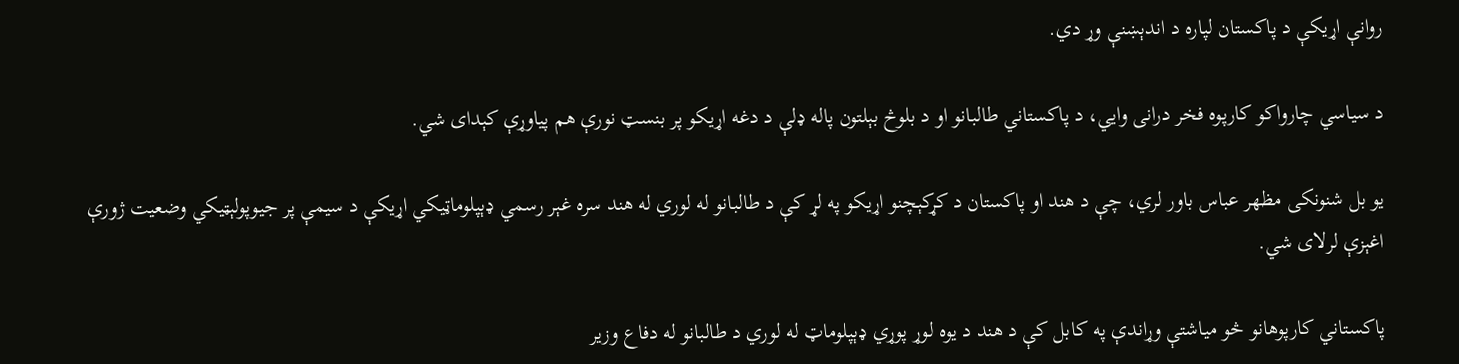روانې اړیکې د پاکستان لپاره د اندېښنې وړ دي.

د سیاسي چارواکو کارپوه فخر درانی وایي، د پاکستاني طالبانو او د بلوڅ بېلتون پاله ډلې د دغه اړیکو پر بنسټ نورې هم پیاوړې کېدای شي.

یو بل شنونکی مظهر عباس باور لري، چې د هند او پاکستان د کړکېچنو اړیکو په لړ کې د طالبانو له لوري له هند سره غېر رسمي ډېپلوماټیکي اړیکې د سیمې پر جیوپولېټیکي وضعیت ژورې اغېزې لرلای شي.

پاکستاني کارپوهانو څو میاشتې وړاندې په کابل کې د هند د یوه لوړ پوړي ډېپلوماټ له لوري د طالبانو له دفاع وزیر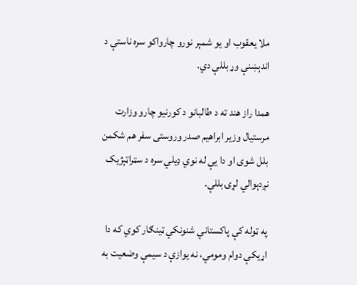ملا یعقوب او یو شمېر نورو چارواکو سره ناستې د اندېښنې وړ بللې دي.

همدا راز هند ته د طالبانو د کورنیو چارو وزارت مرستیال وزیر ابراهیم صدر وروستی سفر هم شکمن بلل شوی او دا یې له نوي ډیلي سره د سټراټېژیک نږدېوالي لړۍ بللې.

په ټوله کې پاکستاني شنونکي ټینګار کوي که دا اړیکې دوام ومومي، نه یوازې د سیمې وضعیت به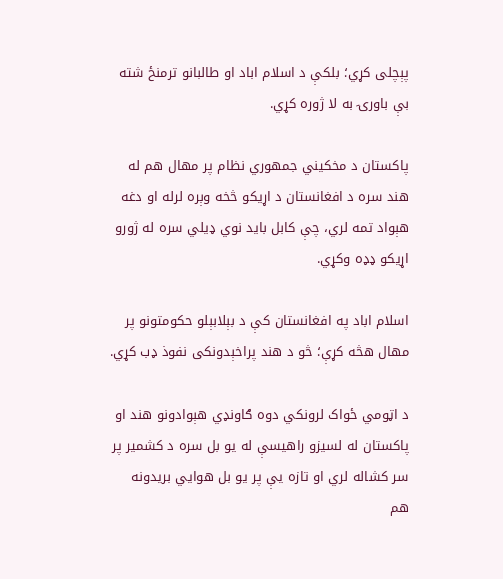پېچلی کړي؛ بلکې د اسلام اباد او طالبانو ترمنځ شته بې باورۍ به لا ژوره کړي.

پاکستان د مخکیني جمهوري نظام پر مهال هم له هند سره د افغانستان د اړیکو څخه وېره لرله او دغه هېواد تمه لري، چې کابل باید نوي ډيلي سره له ژورو اړیکو ډډه وکړي.

اسلام اباد په افغانستان کې د بېلابېلو حکومتونو پر مهال هڅه کړې؛ څو د هند پراخېدونکی نفوذ ډب کړي.

د اټومي ځواک لرونکي دوه ګاونډي هېوادونو هند او پاکستان له لسیزو راهیسې له یو بل سره د کشمیر پر سر کشاله لري او تازه یې پر یو بل هوایي بریدونه هم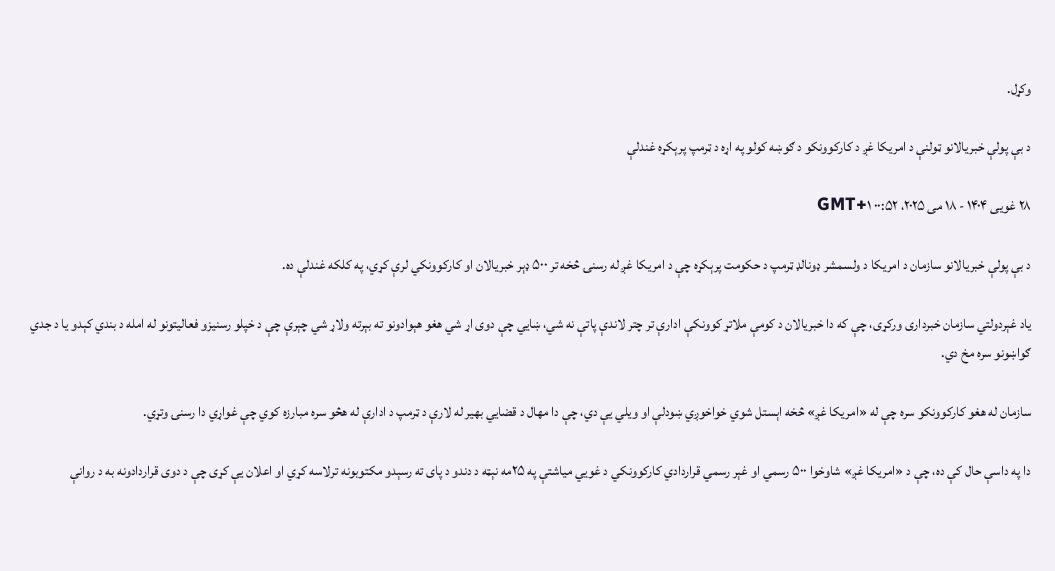وکړل.

د بې پولې خبریالانو ټولنې د امریکا غږ د کارکوونکو د ګوښه کولو په اړه د ټرمپ پرېکړه غندلې

۲۸ غویی ۱۴۰۴ - ۱۸ می ۲۰۲۵، ۰۰:۵۲ GMT+۱

د بې پولې خبریالانو سازمان د امریکا د ولسمشر ډونالډ ټرمپ د حکومت پرېکړه چې د امریکا غږ له رسنۍ څخه تر ۵۰۰ ډېر خبریالان او کارکوونکي لرې کړي، په کلکه غندلې ده.

یاد غېردولتي سازمان خبرداری ورکړی، چې که دا خبریالان د کومې ملاتړ کوونکې ادارې تر چتر لاندې پاتې نه شي، ښایي چې دوی اړ شي هغو هېوادونو ته بېرته ولاړ شي چېرې چې د خپلو رسنیزو فعالیتونو له امله د بندي کېدو یا د جدي ګواښونو سره مخ دي.

سازمان له هغو کارکوونکو سره چې له «امریکا غږ» څخه اېستل شوي خواخوږي ښودلې او ویلي یې دي، چې دا مهال د قضایي بهیر له لارې د ټرمپ د ادارې له هڅو سره مبارزه کوي چې غواړي دا رسنۍ وتړي.

دا په داسې حال کې ده، چې د «امریکا غږ» شاوخوا ۵۰۰ رسمي او غېر رسمي قراردادي کارکوونکي د غویي میاشتې په ۲۵مه نېټه د دندو د پای ته رسېدو مکتوبونه ترلاسه کړي او اعلان یې کړی چې د دوی قراردادونه به د روانې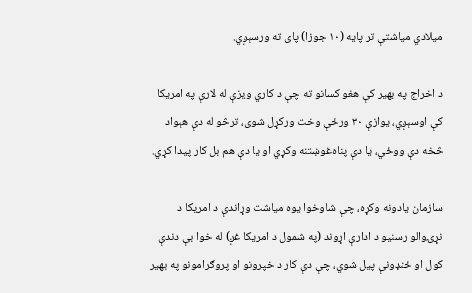میلادي میاشتې تر پایه (۱۰ جوزا) پای ته ورسېږي.

د اخراج په بهیر کې هغو کسانو ته چې د کاري ویزې له لارې په امریکا کې اوسېږي، یوازې ۳۰ ورځې وخت ورکړل شوی، ترڅو له دې هېواد څخه دې ووځي، یا دې پناه‌غوښتنه وکړي او یا دې هم بل کار پیدا کړي.

سازمان یادونه وکړه، چې شاوخوا یوه میاشت وړاندې د امریکا د نړۍوالو رسنیو د ادارې اړوند (په شمول د امریکا غږ) له خوا بې دندې کول او ځنډونې پیل شوي، چې دې کار د خپرونو او پروګرامونو په بهیر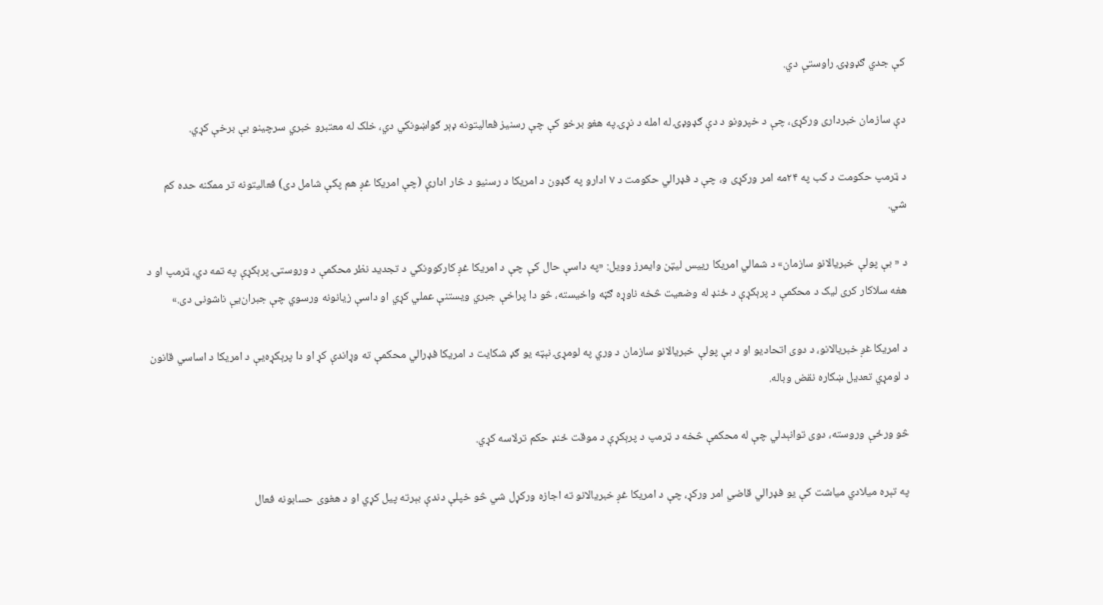کې جدي ګډوډۍ راوستې دي.

دې سازمان خبرداری ورکړی، چې د خپرونو د دې ګډوډۍ له امله د نړۍ په هغو برخو کې چې رسنیز فعالیتونه ډېر ګواښونکي دي، خلک له معتبرو خبري سرچینو بې برخې کړي.

د ټرمپ حکومت د کب په ۲۴مه امر ورکړی و، چې د فډرالي حکومت د ۷ ادارو په ګډون د امریکا د رسنیو د څار ادارې (چې امریکا غږ هم پکې شامل دی) فعالیتونه تر ممکنه حده کم شي.

د « بې پولې خبریالانو سازمان» د شمالي امریکا رییس لیټن وایمرز وویل: «په داسې حال کې چې د امریکا غږ کارکوونکي د تجدید نظر محکمې د وروستۍ پرېکړې په تمه دي، ټرمپ او د هغه سلاکار کری لیک د محکمې د پرېکړې د ځنډ له وضعیت څخه ناوړه ګټه واخیسته، څو دا پراخې جبري ویستنې عملي کړي او داسې زیانونه ورسوي چې جبران‌یې ناشونی دی.»

د امریکا غږ خبریالانو، د دوی اتحادیو او د بې پولې خبریالانو سازمان د وري په لومړۍ نېټه یو ګډ شکایت د امریکا فډرالي محکمې ته وړاندې کړ او دا پرېکړه‌یې د امریکا د اساسي قانون د لومړي تعدیل ښکاره نقض وباله.

څو ورځې وروسته، دوی توانېدلي چې له محکمې څخه د ټرمپ د پرېکړې د موقت ځنډ حکم ترلاسه کړي.

په تېره میلادي میاشت کې یو فډرالي قاضي امر ورکړ، چې د امریکا غږ خبریالانو ته اجازه ورکړل شي څو خپلې دندې بېرته پیل کړي او د هغوی حسابونه فعال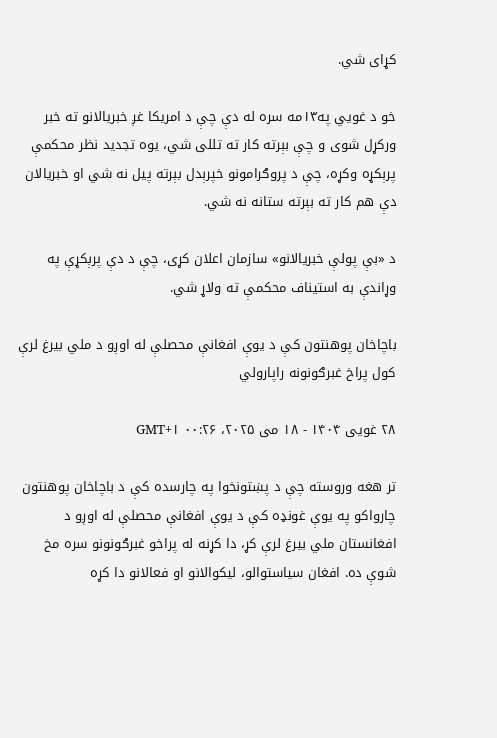کړای شي.

خو د غویي په۱۳مه سره له دې چې د امریکا غږ خبریالانو ته خبر ورکړل شوی و چې بېرته کار ته تللی شي، یوه تجدید نظر محکمې پرېکړه وکړه، چې د پروګرامونو خپرېدل بېرته پیل نه شي او خبریالان دې هم کار ته بېرته ستانه نه شي.

د «بې پولې خبریالانو» سازمان اعلان کړی، چې د دې پرېکړې په وړاندې به استیناف محکمې ته ولاړ شي.

باچاخان پوهنتون کې د یوې افغانې محصلې له اوږو د ملي بیرغ لرې کول پراخ غبرګونونه راپارولي

۲۸ غویی ۱۴۰۴ - ۱۸ می ۲۰۲۵، ۰۰:۲۶ GMT+۱

تر هغه وروسته چې د پښتونخوا په چارسده کې د باچاخان پوهنتون چارواکو په یوې غونډه کې د یوې افغانې محصلې له اوږو د افغانستان ملي بیرغ لرې کړ، دا کړنه له پراخو غبرګونونو سره مخ شوې ده. افغان سیاستوالو، لیکوالانو او فعالانو دا کړه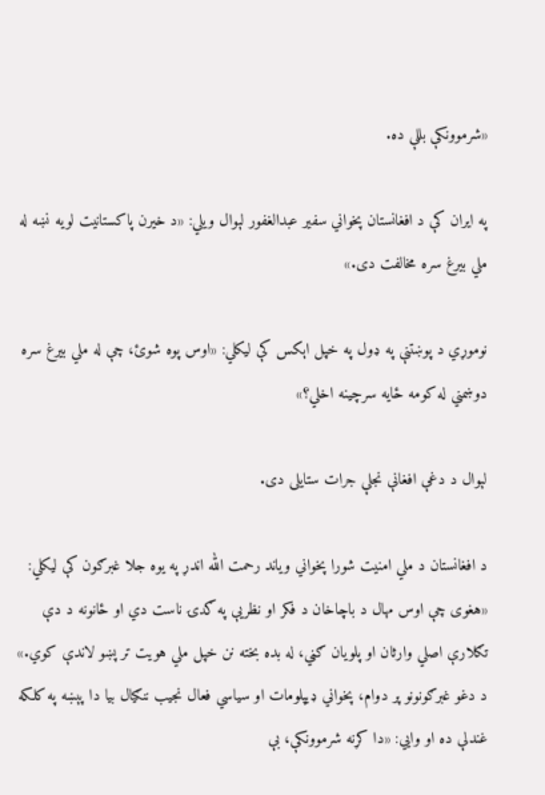«شرموونکې بللې ده.

په ایران کې د افغانستان پخواني سفیر عبدالغفور لېوال ویلي: «د خیرن پاکستانیت لويه نښه له ملي بیرغ سره مخالفت دی.»

نوموړي د پوښتنې په ډول په خپل اېکس کې لیکلي: «اوس پوه شوئ، چې له ملي بیرغ سره دوښمني له کومه ځایه سرچینه اخلي؟»

لېوال د دغې افغانې نجلې جرات ستایلی دی.

د افغانستان د ملي امنیت شورا پخواني ویاند رحمت الله اندړ په یوه جلا غبرګون کې لیکلي: «هغوی چې اوس مهال د باچاخان د فکر او نظریې په ګدۍ ناست دي او ځانونه د دې تګلارې اصلي وارثان او پلویان ګڼي، له بده بخته نن خپل ملي هویت تر پښو لاندې کوي.»
د دغو غبرګونونو پر دوام، پخواني ډیپلومات او سیاسي فعال نجیب ننګیال بیا دا پېښه په کلکه غندلې ده او وایي: «دا کړنه شرموونکې، بې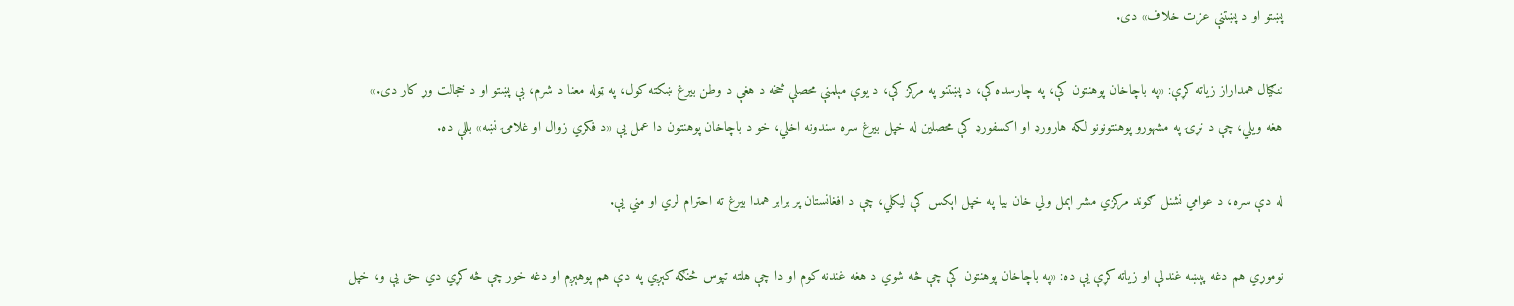پښتو او د پښتنې عزت خلاف» دی.

ننګیال همداراز زیاته کړې: «په باچاخان پوهنتون کې، په چارسده کې، د پښتنو په مرکز کې، د یوې مېلمنې محصلې څخه د هغې د وطن بیرغ ښکته کول، په ټوله معنا د شرم، بې پښتو او د خجالت وړ کار دی.»
هغه ویلي، چې د نړۍ په مشهورو پوهنتونونو لکه هارورډ او اکسفورډ کې محصلین له خپل بیرغ سره سندونه اخلي، خو د باچاخان پوهنتون دا عمل یې «د فکري زوال او غلامۍ نښه» بللې ده.

له دې سره، د عوامي نشنل ګوند مرکزي مشر اېمل ولي خان بیا په خپل اېکس کې لیکلي، چې د افغانستان پر برابر همدا بیرغ ته احترام لري او مني يې.

نوموړي هم دغه پېښه غندلې او زیاته کړې یې ده: «په باچاخان پوهنتون کې چې څه شوي د هغه غندنه کوم او دا چې هلته تپوس څنګه کېږي په دې هم پوهېږم او دغه خور چې څه کړي دي حق يې و، خپل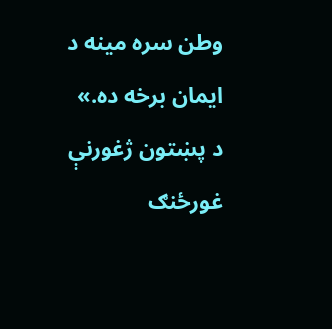وطن سره مینه د ايمان برخه ده.»
د پښتون ژغورنې غورځنګ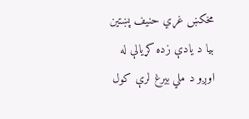مخکښ غړي حنیف پښتین بیا د یادې زده کړيالې له اوږو د ملي بیرغ لرې کول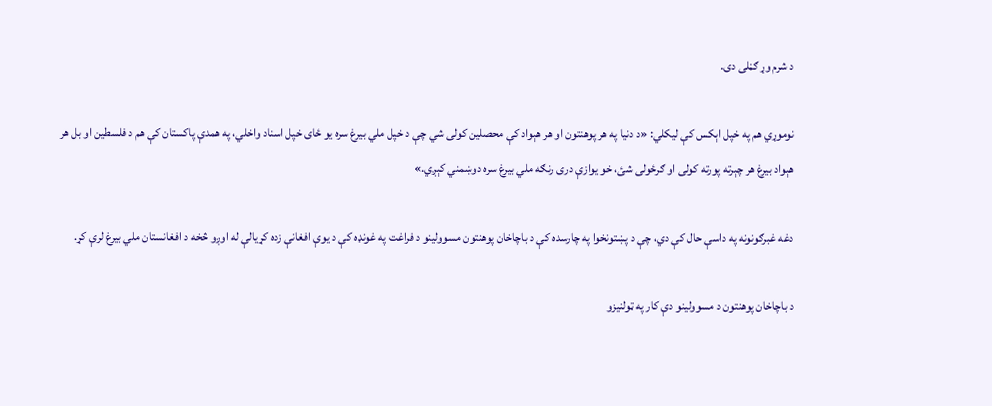د شرم وړ ګڼلی دی.

نوموړي هم په خپل اېکس کې لیکلي: «د دنیا په هر پوهنتون او هر هېواد کې محصلین کولی شي چې د خپل ملي بیرغ سره یو ځای خپل اسناد واخلي، په همدې پاکستان کې هم د فلسطین او بل هر هېواد بیرغ هر چېرته پورته کولی او ګرځولی شئ، خو یوازې دری رنګه ملي بیرغ سره دوښمني کېږي.»

دغه غبرګونونه په داسې حال کې دي، چې د پښتونخوا په چارسده کې د باچاخان پوهنتون مسوولینو د فراغت په غونډه کې د یوې افغانې زده کړیالې له اوږو څخه د افغانستان ملي بیرغ لرې کړ.

د باچاخان پوهنتون د مسوولینو دې کار په ټولنیزو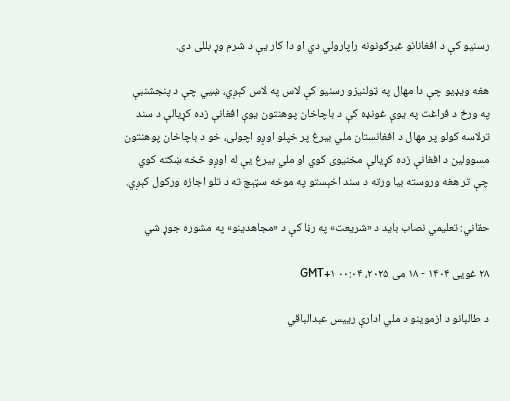رسنیو کې د افغانانو غبرګونونه راپارولي دي او دا کار یې د شرم وړ بللی دی.

هغه ویډیو چې دا مهال په ټولنیزو رسنیو کې لاس په لاس کېږي، ښيي چې د پنجشنبې په ورځ د فراغت په یوې غونډه کې د باچاخان پوهنتون یوې افغانې زده کړیالې د سند ترلاسه کولو پر مهال د افغانستان ملي بیرغ پر خپلو اوږو اچولی، خو د باچاخان پوهنتون مسوولین د افغانې زده کړیالې مخنیوی کوي او ملي بیرغ یې له اوږو څخه ښکته کوي چې تر هغه وروسته بیا ورته د سند اخېستو په موخه سټېچ ته د تلو اجازه ورکول کېږي.

حقاني: تعلیمي نصاب باید د «شریعت» په رڼا کې د «مجاهدینو» په مشوره جوړ شي

۲۸ غویی ۱۴۰۴ - ۱۸ می ۲۰۲۵، ۰۰:۰۴ GMT+۱

د طالبانو د ازموینو د ملي ادارې رییس عبدالباقي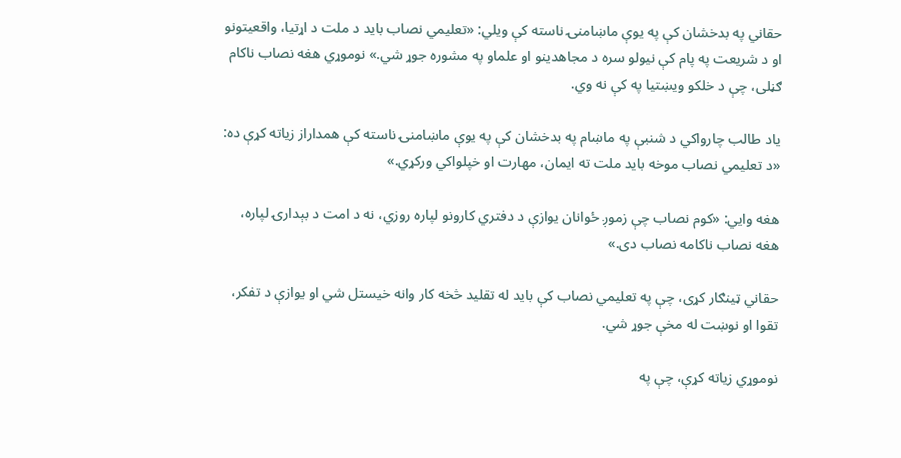حقاني په بدخشان کې په یوې ماښامنۍ ناسته کې ویلي: «تعليمي نصاب باید د ملت د اړتیا، واقعیتونو او د شریعت په پام کې نیولو سره د مجاهدینو او علماو په مشوره جوړ شي.» نوموړي هغه نصاب ناکام ګڼلی، چې د خلکو ويښتیا په کې نه وي.

یاد طالب چارواکي د شنبې په ماښام په بدخشان کې په يوې ماښامنۍ ناسته کې همداراز زیاته کړې ده: «د تعليمي نصاب موخه باید ملت ته ایمان، مهارت او خپلواکي ورکړي.»

هغه وایي: «کوم نصاب چې زموږ ځوانان یوازې د دفتري کارونو لپاره روزي، نه د امت د بېدارۍ لپاره، هغه نصاب ناکامه نصاب دی.»

حقاني ټينګار کړی، چې په تعليمي نصاب کې باید له تقلید څخه کار وانه خیستل شي او یوازې د تفکر، تقوا او نوښت له مخې جوړ شي.

نوموړي زياته کړې، چې په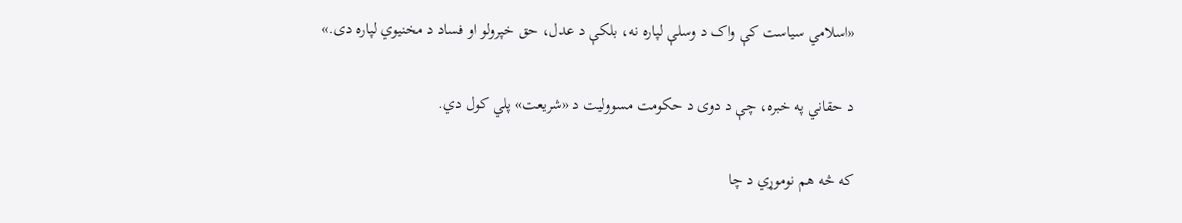«اسلامي سیاست کې واک د وسلې لپاره نه، بلکې د عدل، حق خپرولو او فساد د مخنيوي لپاره دی.»

د حقاني په خبره، چې د دوی د حکومت مسوولیت د «شریعت» پلي کول دي.

که څه هم نوموړي د چا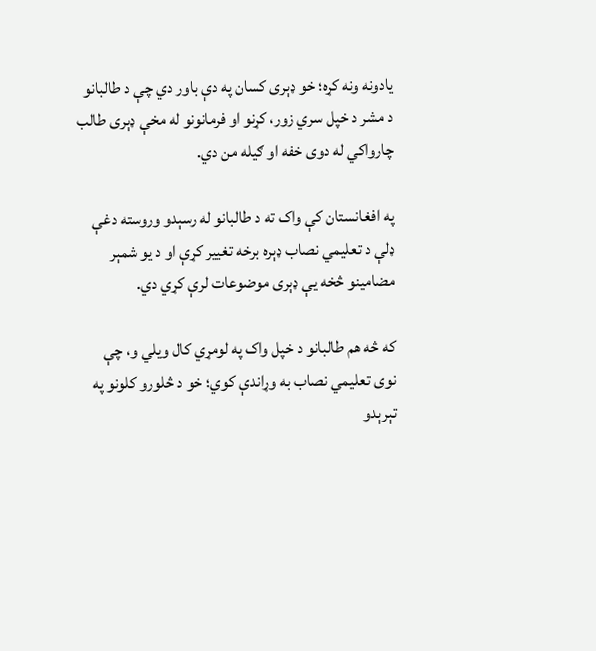یادونه ونه کړه؛ خو ډېری کسان په دې باور دي چې د طالبانو د مشر د خپل سري زور، کړنو او فرمانونو له مخې ډېری طالب چارواکي له دوی خفه او ګيله من دي.

په افغانستان کې واک ته د طالبانو له رسېدو وروسته دغې ډلې د تعليمي نصاب ډېره برخه تغییر کړې او د یو شمېر مضامینو څخه یې ډېری موضوعات لرې کړي دي.

که څه هم طالبانو د خپل واک په لومړي کال ویلي و، چې نوی تعليمي نصاب به وړاندې کوي؛ خو د څلورو کلونو په تېرېدو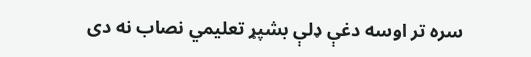سره تر اوسه دغې ډلې بشپړ تعليمي نصاب نه دی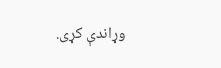وړاندې کړی.